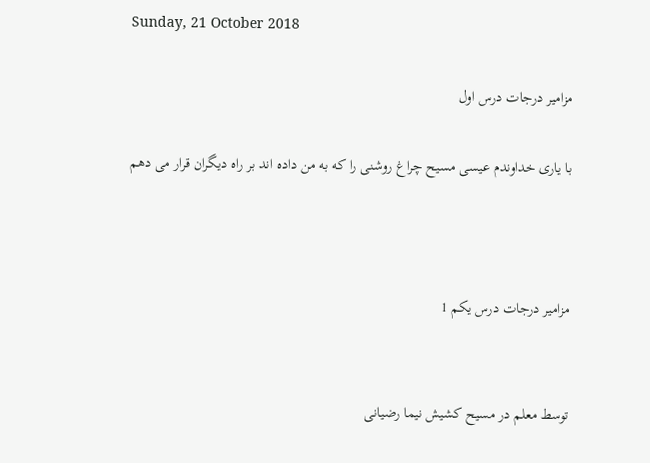Sunday, 21 October 2018

مزامیر درجات درس اول

با یاری خداوندم عیسی مسیح چراغ روشنی را که به من داده اند بر راه دیگران قرار می دهم



مزامیر درجات درس یکم 1


توسط معلم در مسیح کشیش نیما رضیانی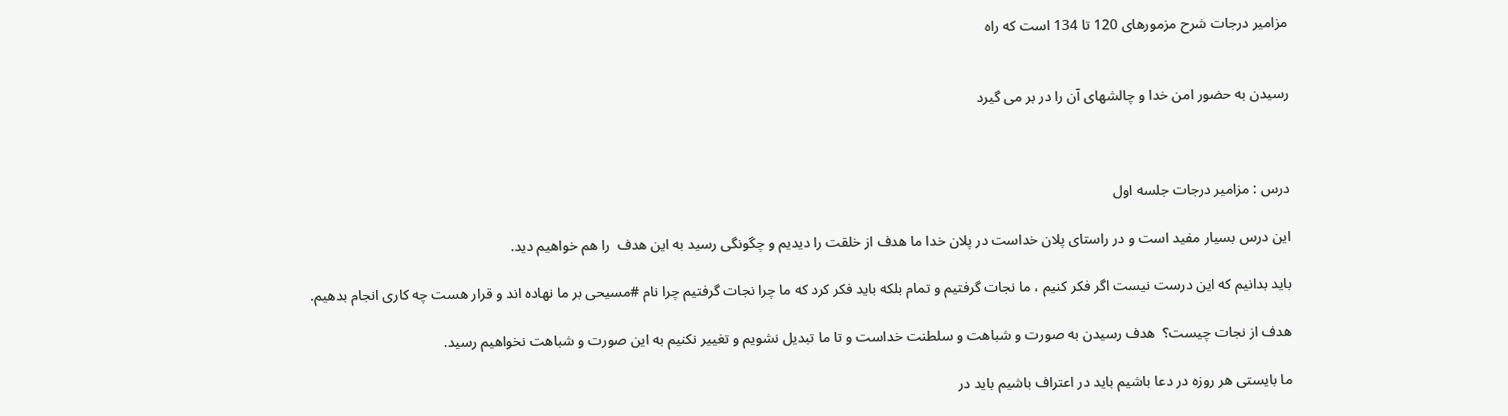مزامیر درجات شرح مزمورهای 120 تا 134 است که راه


رسیدن به حضور امن خدا و چالشهای آن را در بر می گیرد



درس : مزامیر درجات جلسه اول

این درس بسیار مفید است و در راستای پلان خداست در پلان خدا ما هدف از خلقت را دیدیم و چگونگی رسید به این هدف  را هم خواهیم دید.

باید بدانیم که این درست نیست اگر فکر کنیم ، ما نجات گرفتیم و تمام بلکه باید فکر کرد که ما چرا نجات گرفتیم چرا نام #مسیحی بر ما نهاده اند و قرار هست چه کاری انجام بدهیم.

هدف از نجات چیست؟  هدف رسیدن به صورت و شباهت و سلطنت خداست و تا ما تبدیل نشویم و تغییر نکنیم به این صورت و شباهت نخواهیم رسید.

ما بایستی هر روزه در دعا باشیم باید در اعتراف باشیم باید در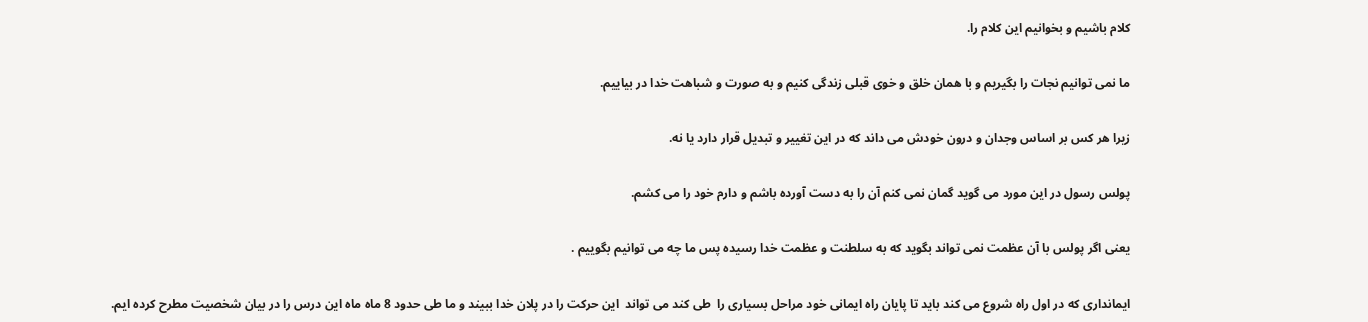کلام باشیم و بخوانیم این کلام را.

ما نمی توانیم نجات را بگیریم و با همان خلق و خوی قبلی زندگی کنیم و به صورت و شباهت خدا در بیاییم.

زیرا هر کس بر اساس وجدان و درون خودش می داند که در این تغییر و تبدیل قرار دارد یا نه.

پولس رسول در این مورد می گوید گمان نمی کنم آن را به دست آورده باشم و دارم خود را می کشم.

یعنی اگر پولس با آن عظمت نمی تواند بگوید که به سلطنت و عظمت خدا رسیده پس ما چه می توانیم بگوییم .

ایمانداری که در اول راه شروع می کند باید تا پایان راه ایمانی خود مراحل بسیاری را  طی کند می تواند  این حرکت را در پلان خدا ببیند و ما طی حدود 8 ماه ماه این درس را در بیان شخصیت مطرح کرده ایم.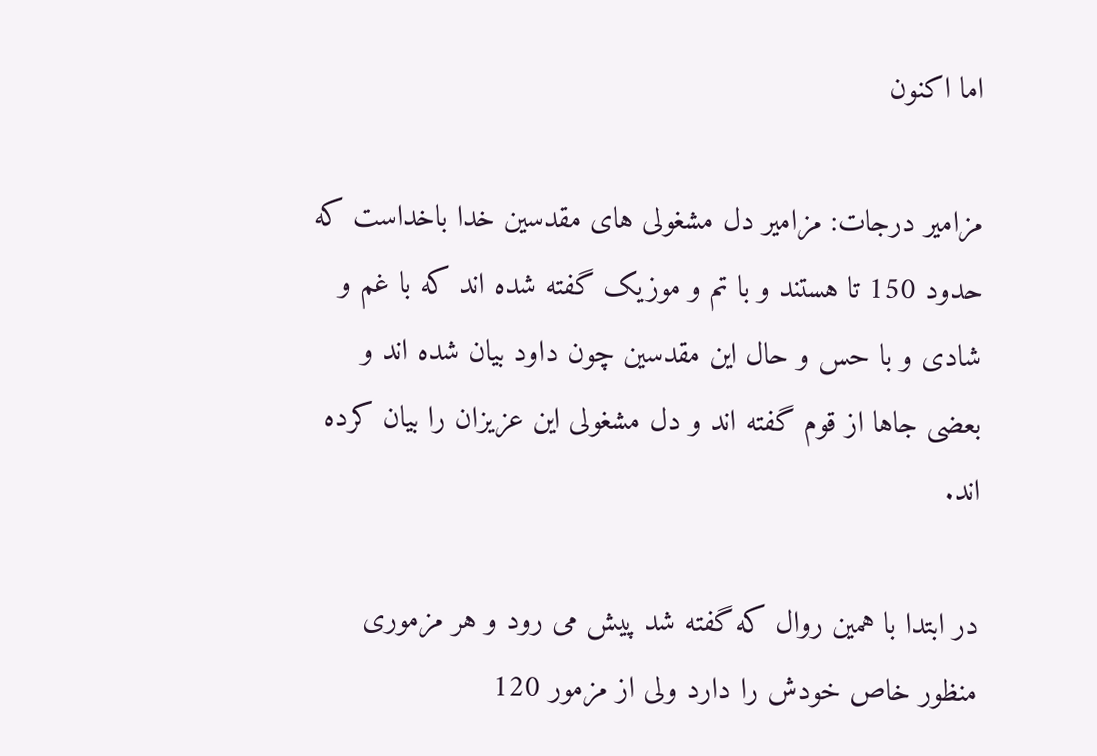اما اکنون

مزامیر درجات: مزامیر دل مشغولی های مقدسین خدا باخداست که حدود 150 تا هستند و با تم و موزیک گفته شده اند که با غم و شادی و با حس و حال این مقدسین چون داود بیان شده اند و بعضی جاها از قوم گفته اند و دل مشغولی این عزیزان را بیان کرده اند.

در ابتدا با همین روال که گفته شد پیش می رود و هر مزموری منظور خاص خودش را دارد ولی از مزمور 120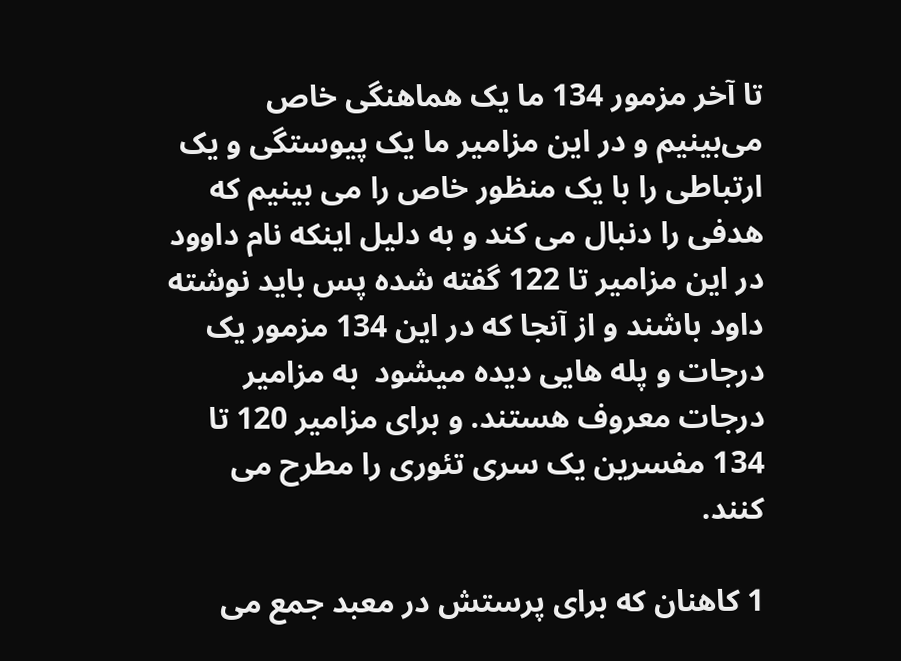تا آخر مزمور 134 ما یک هماهنگی خاص می‌بینیم و در این مزامیر ما یک پیوستگی و یک ارتباطی را با یک منظور خاص را می بینیم که هدفی را دنبال می کند و به دلیل اینکه نام داوود در این مزامیر تا 122 گفته شده پس باید نوشته داود باشند و از آنجا که در این 134 مزمور یک درجات و پله هایی دیده میشود  به مزامیر درجات معروف هستند. و برای مزامیر 120 تا 134 مفسرین یک سری تئوری را مطرح می کنند.

1 کاهنان که برای پرستش در معبد جمع می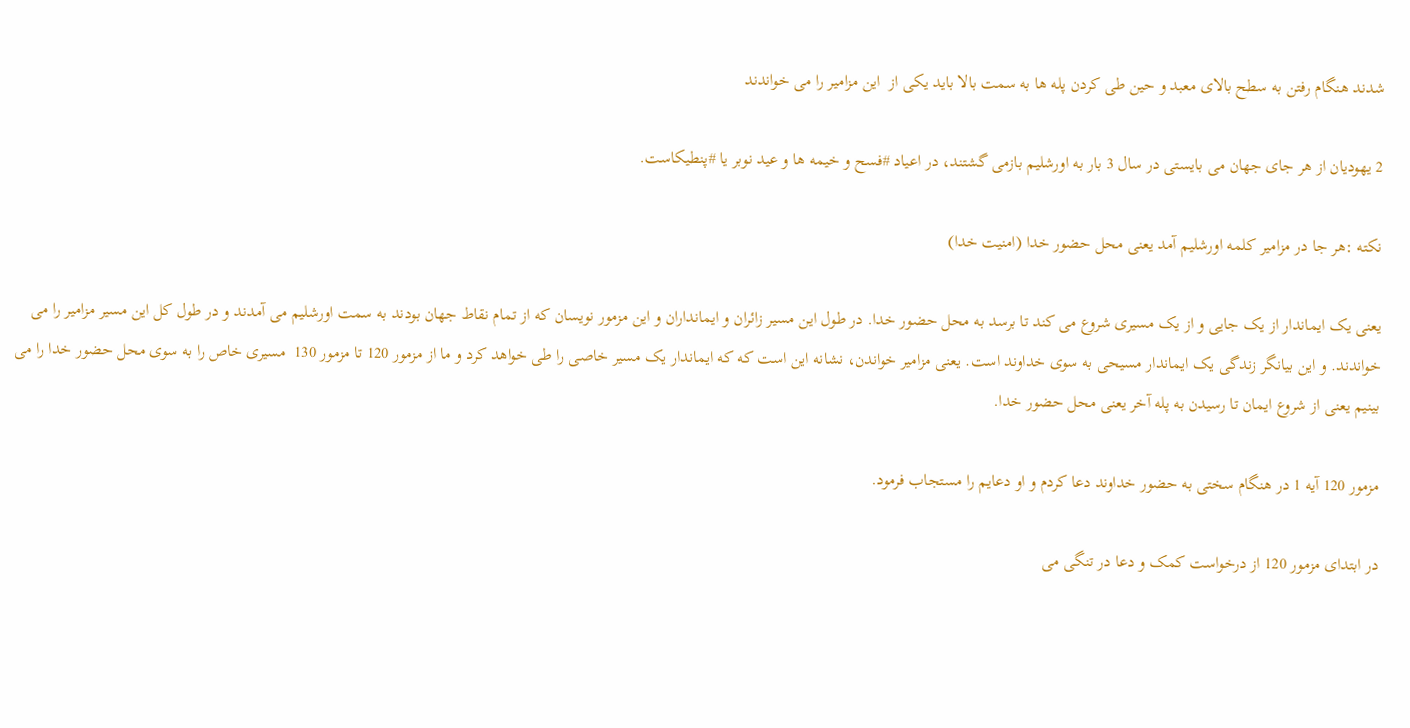شدند هنگام رفتن به سطح بالای معبد و حین طی کردن پله ها به سمت بالا باید یکی از  این مزامیر را می خواندند

2 یهودیان از هر جای جهان می بایستی در سال 3 بار به اورشلیم بازمی گشتند، در اعیاد #فسح و خیمه ها و عید نوبر یا #پنطیکاست.

نکته :هر جا در مزامیر کلمه اورشلیم آمد یعنی محل حضور خدا (امنیت خدا)

یعنی یک ایماندار از یک جایی و از یک مسیری شروع می کند تا برسد به محل حضور خدا. در طول این مسیر زائران و ایمانداران و این مزمور نویسان که از تمام نقاط جهان بودند به سمت اورشلیم می آمدند و در طول کل این مسیر مزامیر را می خواندند. و این بیانگر زندگی یک ایماندار مسیحی به سوی خداوند است. یعنی مزامیر خواندن، نشانه این است که که ایماندار یک مسیر خاصی را طی خواهد کرد و ما از مزمور 120 تا مزمور 130  مسیری خاص را به سوی محل حضور خدا را می بینیم یعنی از شروع ایمان تا رسیدن به پله آخر یعنی محل حضور خدا.

مزمور 120 آیه 1 در هنگام سختی به حضور خداوند دعا کردم و او دعایم را مستجاب فرمود.

در ابتدای مزمور 120 از درخواست کمک و دعا در تنگی می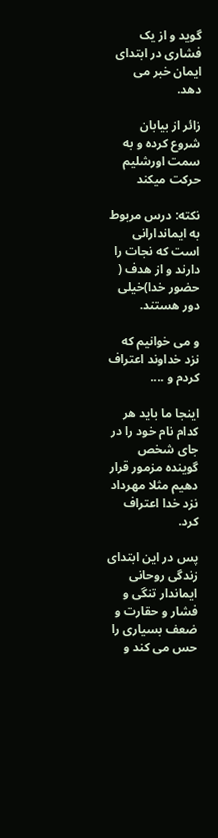گوید و از یک فشاری در ابتدای ایمان خبر می دهد.

زائر از بیابان شروع کرده و به سمت اورشلیم حرکت میکند

نکته: درس مربوط به ایماندارانی است که نجات را دارند و از هدف ( حضور خدا)خیلی دور هستند.

و می خوانیم که نزد خداوند اعتراف کردم و ....

اینجا ما باید هر کدام نام خود را در جای شخص گوینده مزمور قرار دهیم مثلا مهرداد نزد خدا اعتراف کرد.

پس در این ابتدای زندگی روحانی ایماندار تنگی و فشار و حقارت و ضعف بسیاری را حس می کند و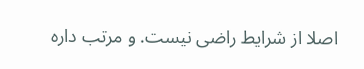اصلا از شرایط راضی نیست. و مرتب داره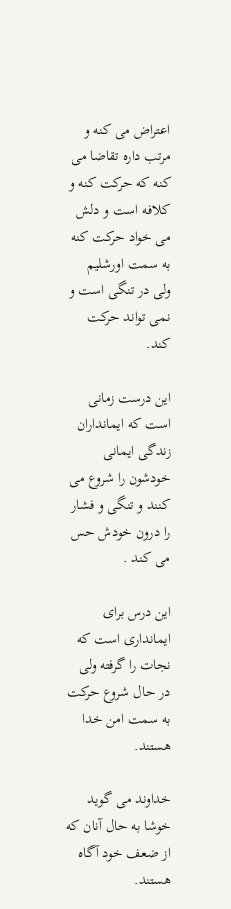اعتراض می کنه و مرتب داره تقاضا می کنه که حرکت کنه و کلافه است و دلش می خواد حرکت کنه به سمت اورشلیم ولی در تنگی است و نمی تواند حرکت کند.

این درست زمانی است که ایمانداران زندگی ایمانی خودشون را شروع می کنند و تنگی و فشار را درون خودش حس می کند .

این درس برای ایمانداری است که نجات را گرفته ولی در حال شروع حرکت به سمت امن خدا هستند.

خداوند می گوید خوشا به حال آنان که از ضعف خود آگاه هستند.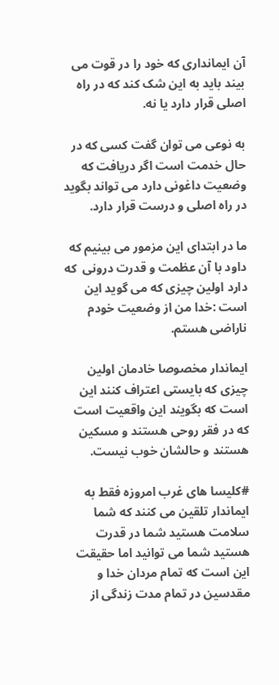آن ایمانداری که خود را در قوت می بیند باید به این شک کند که در راه اصلی قرار دارد یا نه.

به نوعی می توان گفت کسی که در حال خدمت است اگر دریافت که وضعیت داغونی دارد می تواند بگوید در راه اصلی و درست قرار دارد.

ما در ابتدای این مزمور می بینیم که داود با آن عظمت و قدرت درونی  که دارد اولین چیزی که می گوید این است :خدا من از وضعیت خودم ناراضی هستم.

ایماندار مخصوصا خادمان اولین چیزی که بایستی اعتراف کنند این است که بگویند این واقعیت است که در فقر روحی هستند و مسکین هستند و حالشان خوب نیست.

#کلیسا های غرب امروزه فقط به ایماندار تلقین می کنند که شما سلامت هستید شما در قدرت هستید شما می توانید اما حقیقت این است که تمام مردان خدا و مقدسین در تمام مدت زندگی از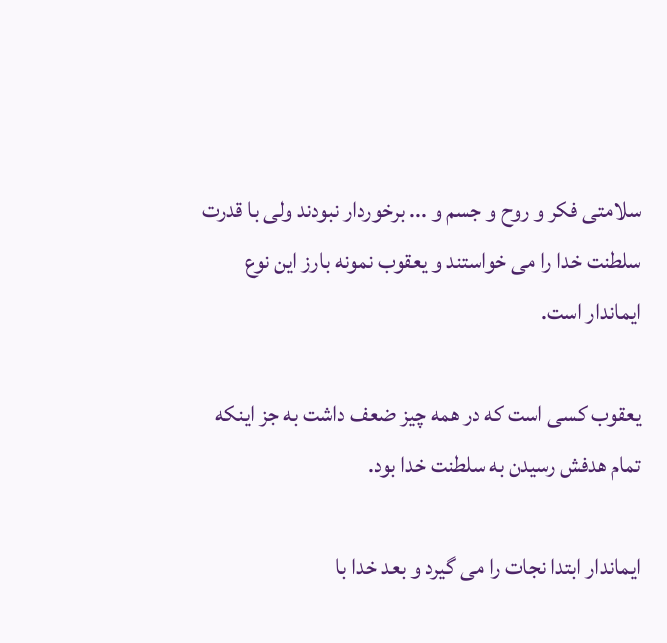سلامتی فکر و روح و جسم و ... برخوردار نبودند ولی با قدرت سلطنت خدا را می خواستند و یعقوب نمونه بارز این نوع ایماندار است.

یعقوب کسی است که در همه چیز ضعف داشت به جز اینکه تمام هدفش رسیدن به سلطنت خدا بود.

ایماندار ابتدا نجات را می گیرد و بعد خدا با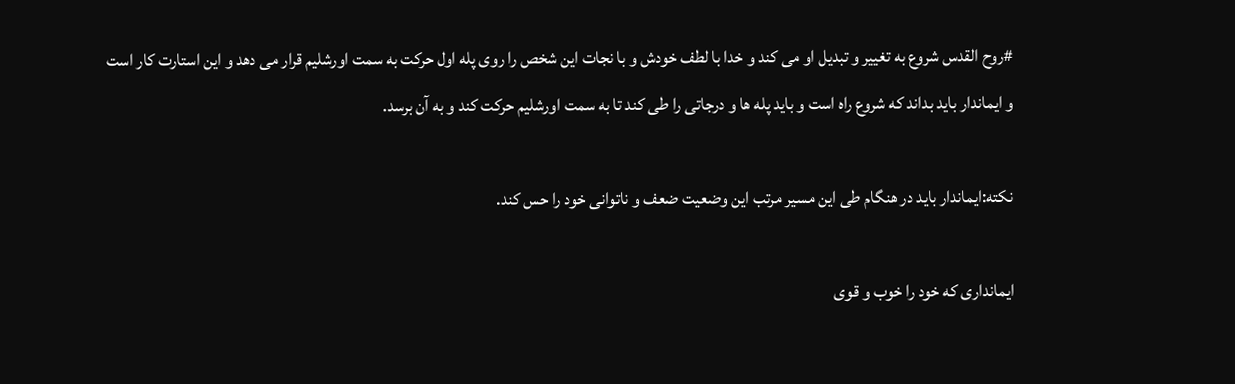#روح القدس شروع به تغییر و تبدیل او می کند و خدا با لطف خودش و با نجات این شخص را روی پله اول حرکت به سمت اورشلیم قرار می دهد و این استارت کار است و ایماندار باید بداند که شروع راه است و باید پله ها و درجاتی را طی کند تا به سمت اورشلیم حرکت کند و به آن برسد.

نکته:ایماندار باید در هنگام طی این مسیر مرتب این وضعیت ضعف و ناتوانی خود را حس کند.

ایمانداری که خود را خوب و قوی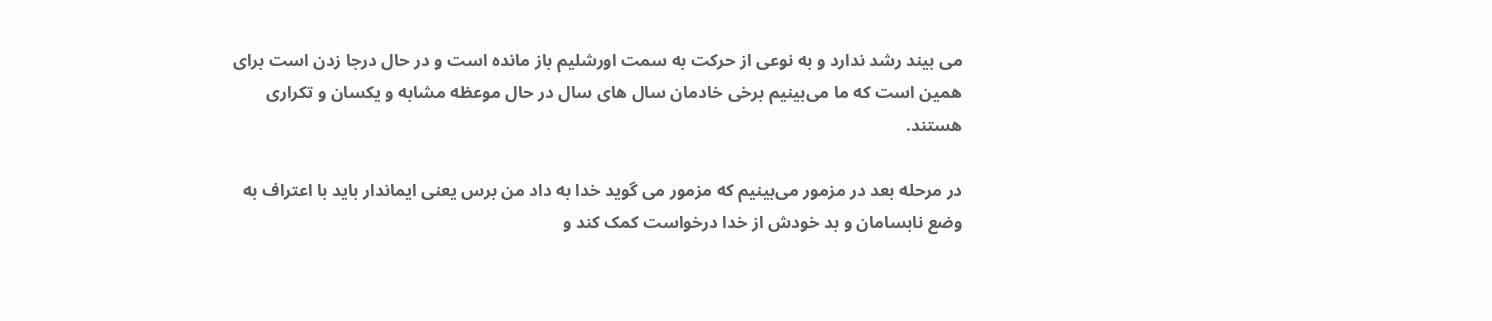می بیند رشد ندارد و به نوعی از حرکت به سمت اورشلیم باز مانده است و در حال درجا زدن است برای همین است که ما می‌بینیم برخی خادمان سال های سال در حال موعظه مشابه و یکسان و تکراری هستند.

در مرحله بعد در مزمور می‌بینیم که مزمور می گوید خدا به داد من برس یعنی ایماندار باید با اعتراف به وضع نابسامان و بد خودش از خدا درخواست کمک کند و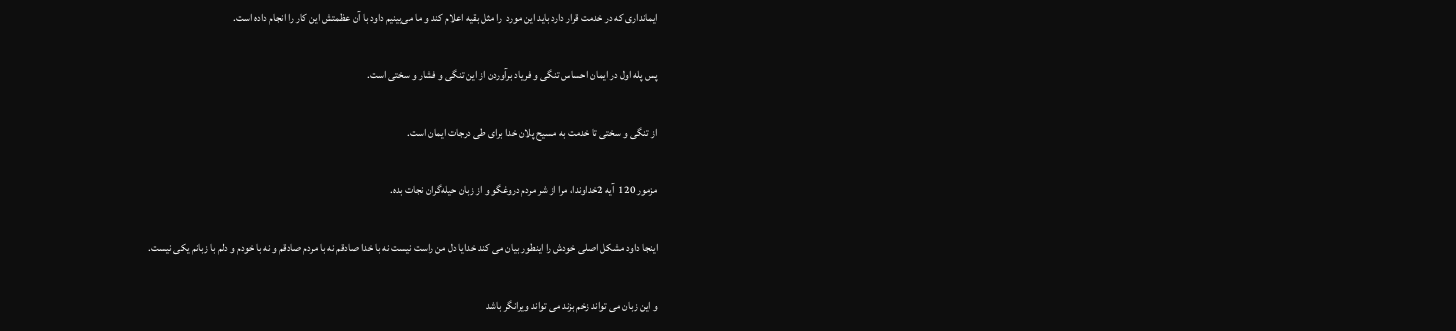ایمانداری که در خدمت قرار دارد باید این مورد  را مثل بقیه اعلام کند و ما می‌بینیم داود با آن عظمتش این کار را انجام داده است.

پس پله اول در ایمان احساس تنگی و فریاد برآوردن از این تنگی و فشار و سختی است.

از تنگی و سختی تا خدمت به مسیح پلان خدا برای طی درجات ایمان است.

مزمور 120  آیه 2خداوندا، مرا از شر مردم دروغگو و از زبان حیله‌گران نجات بده.

اینجا داود مشکل اصلی خودش را اینطور بیان می کند خدایا دل من راست نیست نه با خدا صادقم نه با مردم صادقم و نه با خودم و دلم با زبانم یکی نیست.

و این زبان می تواند زخم بزند می تواند ویرانگر باشد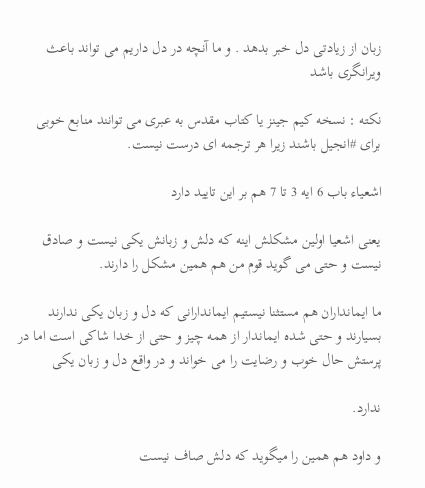زبان از زیادتی دل خبر بدهد . و ما آنچه در دل داریم می تواند باعث ویرانگری باشد

نکته : نسخه کیم جینز یا کتاب مقدس به عبری می توانند منابع خوبی برای #انجیل باشند زیرا هر ترجمه ای درست نیست.

اشعیاء باب 6 ایه 3 تا 7 هم بر این تایید دارد

یعنی اشعیا اولین مشکلش اینه که دلش و زبانش یکی نیست و صادق نیست و حتی می گوید قوم من هم همین مشکل را دارند.

ما ایمانداران هم مستثنا نیستیم ایماندارانی که دل و زبان یکی ندارند بسیارند و حتی شده ایماندار از همه چیز و حتی از خدا شاکی است اما در پرستش حال خوب و رضایت را می خواند و در واقع دل و زبان یکی

ندارد.

و داود هم همین را میگوید که دلش صاف نیست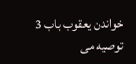خواندن یعقوب باب 3 توصیه می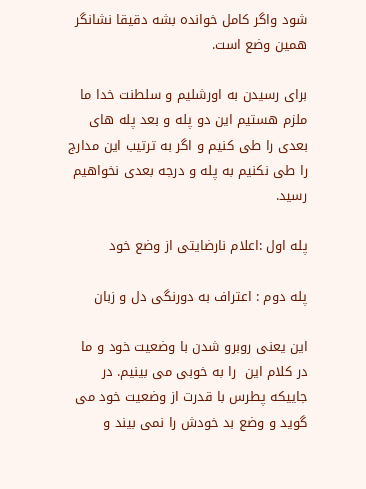شود واگر کامل خوانده بشه دقیقا نشانگر همین وضع است.

برای رسیدن به اورشلیم و سلطنت خدا ما ملزم هستیم این دو پله و بعد پله های بعدی را طی کنیم و اگر به ترتیب این مدارج را طی نکنیم به پله و درجه بعدی نخواهیم رسید.

پله اول :اعلام نارضایتی از وضع خود

پله دوم : اعتراف به دورنگی دل و زبان

این یعنی روبرو شدن با وضعیت خود و ما در کلام این  را به خوبی می بینیم. در جاییکه پطرس با قدرت از وضعیت خود می گوید و وضع بد خودش را نمی بیند و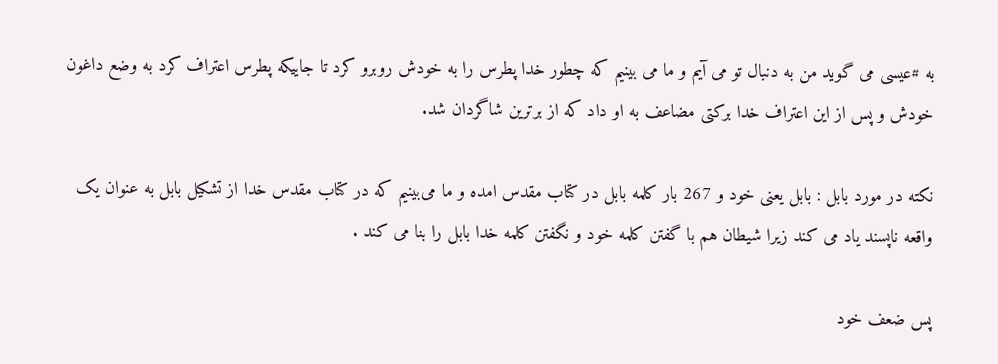به #عیسی می گوید من به دنبال تو می آیم و ما می بینیم که چطور خدا پطرس را به خودش روبرو کرد تا جاییکه پطرس اعتراف کرد به وضع داغون خودش و پس از این اعتراف خدا برکتی مضاعف به او داد که از برترین شاگردان شد.

نکته در مورد بابل : بابل یعنی خود و 267 بار کلمه بابل در کتاب مقدس امده و ما می‌بینیم که در کتاب مقدس خدا از تشکیل بابل به عنوان یک واقعه ناپسند یاد می کند زیرا شیطان هم با گفتن کلمه خود و نگفتن کلمه خدا بابل را بنا می کند .

پس ضعف خود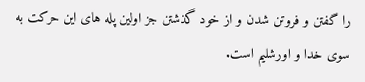را گفتن و فروتن شدن و از خود گذشتن جز اولین پله های این حرکت به سوی خدا و اورشلیم است.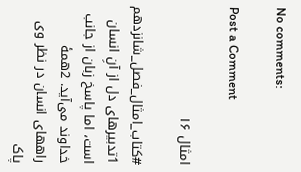No comments:

Post a Comment

امثال ۱۶

#کتاب_امثال_فصل_شانزدهم 1تدبیرهای دل از آنِ انسان است، اما پاسخ زبان از جانب خداوند می‌آید. 2همۀ راههای انسان در نظر وی پاک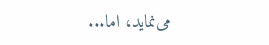می‌نماید، اما...